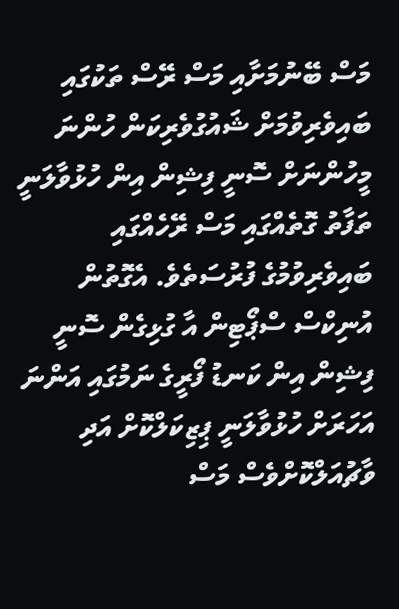މަސް ބޭނުމަށާއި މަސް ރޭސް ތަކުގައި ބައިވެރިވުމަށް ޝައުގުވެރިކަން ހުންނަ މީހުންނަށް ސޮނީ ފިޝިން އިން ހުޅުވާލަނީ ތަފާތު ގޮތެއްގައި މަސް ރޭހެއްގައި ބައިވެރިވުމުގެ ފުރުސަތެވެ. އެގޮތުން އުނިކްސް ސްޕޯޓިން އާ ގުޅިގެން ސޮނީ ފިޝިން އިން ކަނޑު ފޯރީގެ ނަމުގައި އަންނަ އަހަރަށް ހުޅުވާލަނީ ޕިޒިކަލްކޮށް އަދި ވާޗުއަލްކޮށްވެސް މަސް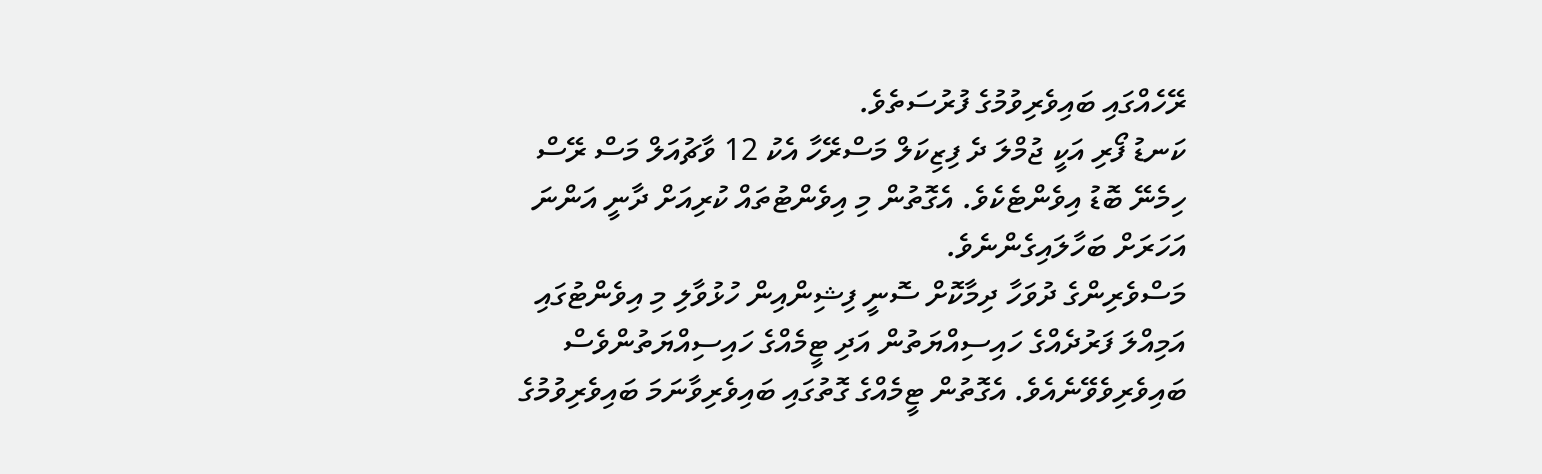ރޭހެއްގައި ބައިވެރިވުމުގެ ފުރުސަތެވެ.
ކަނޑު ފޯރި އަކީ ޖުމްލަ ދެ ފިޒިކަލް މަސްރޭހާ އެކު 12 ވާޗުއަލް މަސް ރޭސް ހިމެނޭ ބޮޑު އިވެންޓެކެވެ. އެގޮތުން މި އިވެންޓުތައް ކުރިއަށް ދާނީ އަންނަ އަހަރަށް ބަހާލައިގެންނެވެ.
މަސްވެރިންގެ ދުވަހާ ދިމާކޮށް ސޮނީ ފިޝިންއިން ހުޅުވާލި މި އިވެންޓުގައި އަމިއްލަ ފަރުދެއްގެ ހައިސިއްޔަތުން އަދި ޓީމެއްގެ ހައިސިއްޔަތުންވެސް ބައިވެރިވެވޭނެއެވެ. އެގޮތުން ޓީމެއްގެ ގޮތުގައި ބައިވެރިވާނަމަ ބައިވެރިވުމުގެ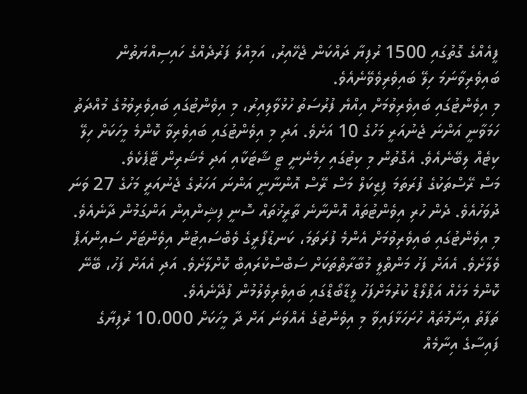ފީއެއްގެ ގޮތުގައި 1500 ރުފިޔާ ދައްކަން ޖެހޭއިރު، އަމިއްލަ ފަރުދެއްގެ ހައިސިއްޔަތުން ބައިވެރިވާނަމަ ހިލޭ ބައިވެރިވެވޭނެއެވެ.
މި އިވެންޓުގައި ބައިވެރިވުމަށް އިއްޔެ ފުރުސަތު ހުޅުވާލިއިރު، މި އިވެންޓުގައި ބައިވެރިވުމުގެ މުއްދަތު ހަމަވާނީ އަންނަ ޖެނުއަރީ މަހުގެ 10 އަށެވެ. އަދި މި އިވެންޓުގައި ބައިވެރިވާ ކޮންމެ މީހަކަށް ހިލޭ ކިޓެއް ލިބޭނެއެވެ. އެގޮތުން މި ކިޓުގައި ހިމެނެނީ ޓީ ޝާޓަކާއި އަދި މެޝަރިން ޓޭޕެކެވެ.
މަސް ރޭސްތަކުގެ ފުރަތަމަ ފިޒިކަލް މަސް ރޭސް އޮންނާނީ އަންނަ އަހަރުގެ ޖެނުއަރީ މަހުގެ 27 ވަނަ ދުވަހުއެވެ. ދެން ހުރި އިވެންޓުތައް އޮންނާނެ ތާރީޚުތައް ސޮނީ ފިޝިންއިން އަންގަމުން ދާނެއެވެ.
މި އިވެންޓުގައި ބައިވެރިވުމަށް އެންމެ ފުރަތަމަ، ކަނޑުފޯރީގެ ވެބްސައިޓުން އިވެންޓަށް ސައިންއަޕް ވެލާށެވެ. އެއަށް ފަހު މަންތްލީ މުބާރާތްތަކަށް ސަބްސްކްރައިބް ކޮށްލާށެވެ. އަދި އެއަށް ފަހު، ބޭނޭ ކޮންމެ މަހެއް އަޕްލޯޑް ކުރުމަށްފަހު ލީޑާބޯޑްގައި ބައިވެރިވެލުމުން ފުދޭނެއެވެ.
ތަފާތު އިނާމުތައް ހުށަހަޅާފައިވާ މި އިވެންޓުގެ އެއްވަނަ އަށް ދާ މީހަކަށް 10،000 ރުފިޔާގެ ފައިސާގެ އިނާމެއް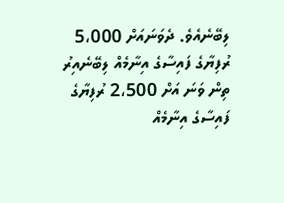ލިބޭނެއެވެ. ދެވަނައަށް 5،000 ރުފިޔާގެ ފައިސާގެ އިނާމެއް ލިބޭނެއިރު ތިން ވަނަ އަށް 2،500 ރުފިޔާގެ ފައިސާގެ އިނާމެއް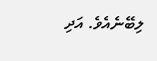ލިބޭނެއެވެ. އަދި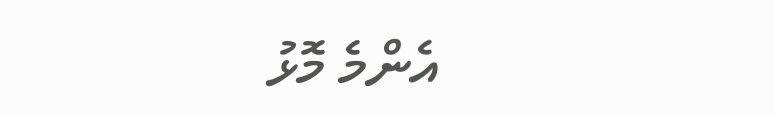އެންމެ މޮޅު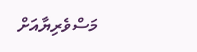މަސްވެރިޔާއަށް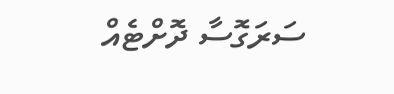ސަރަގޮސާ ދޮށްޓެއް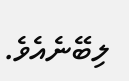ލިބޭނެއެވެ.